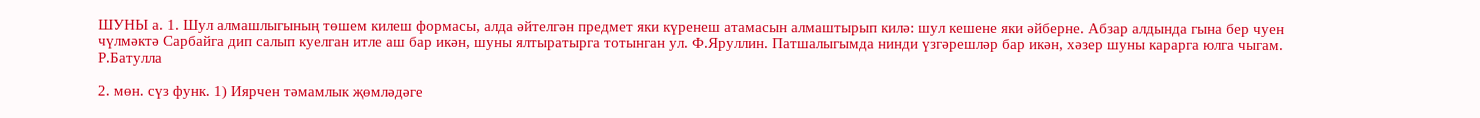ШУНЫ а. 1. Шул алмашлыгының төшем килеш формасы, алда әйтелгән предмет яки күренеш атамасын алмаштырып килә: шул кешене яки әйберне. Абзар алдында гына бер чуен чүлмәктә Сарбайга дип салып куелган итле аш бар икән, шуны ялтыратырга тотынган ул. Ф.Яруллин. Патшалыгымда нинди үзгәрешләр бар икән, хәзер шуны карарга юлга чыгам. Р.Батулла

2. мөн. сүз функ. 1) Иярчен тәмамлык җөмләдәге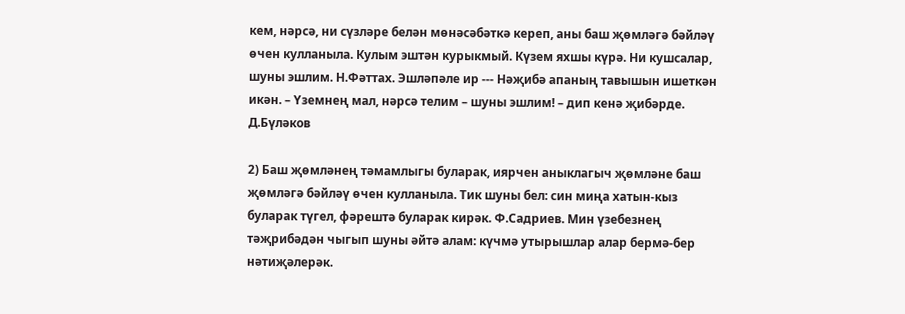кем, нәрсә, ни сүзләре белән мөнәсәбәткә кереп, аны баш җөмләгә бәйләү өчен кулланыла. Кулым эштән курыкмый. Күзем яхшы күрә. Ни кушсалар, шуны эшлим. Н.Фәттах. Эшләпәле ир --- Нәҗибә апаның тавышын ишеткән икән. – Үземнең мал, нәрсә телим – шуны эшлим! – дип кенә җибәрде. Д.Бүләков

2) Баш җөмләнең тәмамлыгы буларак, иярчен аныклагыч җөмләне баш җөмләгә бәйләү өчен кулланыла. Тик шуны бел: син миңа хатын-кыз буларак түгел, фәрештә буларак кирәк. Ф.Садриев. Мин үзебезнең тәҗрибәдән чыгып шуны әйтә алам: күчмә утырышлар алар бермә-бер нәтиҗәлерәк.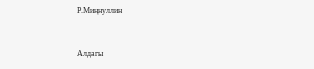Р.Миңнуллин



Алдагы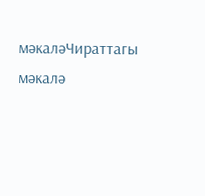мәкаләЧираттагы мәкалә